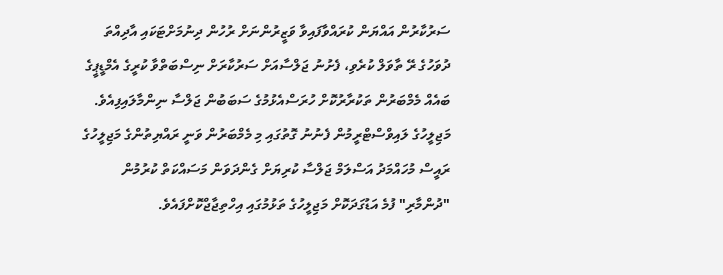ސަރުކާރުން އައްޔަން ކުރައްވާފައިވާ ވަޒީރުންނަށް ރުހުން ދިނުމަށްޓަކައި އާދިއްތަ ދުވަހުގެ ރޭ ތާވަލް ކުރެވި، ފެށުނު ޖަލްސާއަށް ސަރުކާރަށް ނިސްބަތްވާ ކުރީގެ އެމްޑީޕީގެ ބައެއް މެމްބަރުން ތަކުރާރުކޮށް ހުރަސްއެޅުމުގެ ސަބަބުން ޖަލްސާ ނިންމާލައިފިއެވެ.
މަޖިލީހުގެ ލައިވްސްޓްރީމުން ފެނުނު ގޮތުގައި މި މެމްބަރުން ވަނީ ރައްޔިތުންގެ މަޖިލީހުގެ ރައީސް މުހައްމަދު އަސްލަމް ޖަލްސާ ކުރިޔަށް ގެންދަވަން މަސައްކަތް ކުރުމުން "ދުންމާރި" ފުމެ އަޑުގަދަކޮށް މަޖިލީހުގެ ތަޅުމުގައި އިހްތިޖާޖްކޮށްފައެވެ.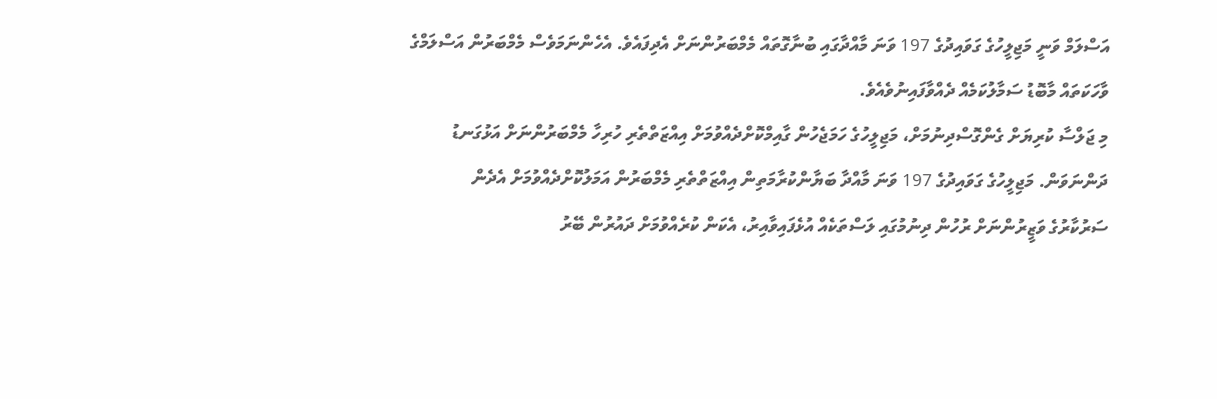އަސްލަމް ވަނީ މަޖިލީހުގެ ގަވައިދުގެ 197 ވަނަ މާއްދާގައި ބުނާގޮތައް މެމްބަރުންނަށް އެދިފައެވެ. އެހެންނަމަވެސް މެމްބަރުން އަސްލަމްގެ ވާހަކަތައް މާބޮޑު ސަމާލުކަމެއް ދެއްވާފައިނުވެއެވެ.
މި ޖަލްސާ ކުރިޔަށް ގެންގޮސްދިނުމަށް، މަޖިލީހުގެ ހަމަޖެހުން ގާއިމްކޮށްދެއްވުމަށް އިއްޒަތްތެރި ހުރިހާ މެމްބަރުންނަށް އަޅުގަނޑު ދަންނަވަން. މަޖިލީހުގެ ގަވައިދުގެ 197 ވަނަ މާއްދާ ބަޔާންކުރާމަތިން އިއްޒަތްތެރި މެމްބަރުން އަމަލުކޮށްދެއްވުމަށް އެދެން
ސަރުކާރުގެ ވަޒީރުންނަށް ރުހުން ދިނުމުގައި ލަސްތަކެއް އުޅެފައިވާއިރު، އެކަން ކުރެއްވުމަށް ދައުރުން ބޭރު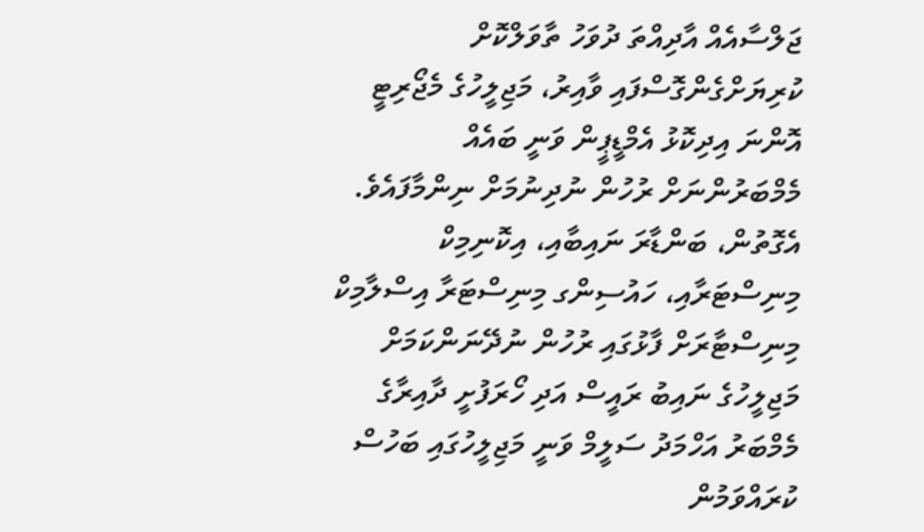ޖަލްސާއެއް އާދިއްތަ ދުވަހު ތާވަލްކޮށް ކުރިޔަށްގެންގޮސްފައި ވާއިރު، މަޖިލީހުގެ މެޖޯރިޓީ އޮންނަ އިދިކޮޅު އެމްޑީޕީން ވަނީ ބައެއް މެމްބަރުންނަށް ރުހުން ނުދިނުމަށް ނިންމާފައެވެ.
އެގޮތުން، ބަންޑާރަ ނައިބާއި، އިކޮނިމިކް މިނިސްޓަރާއި، ހައުސިންގ މިނިސްޓަރާ އިސްލާމިކް މިނިސްޓާރަށް ފާޅުގައި ރުހުން ނުދޭނަންކަމަށް މަޖިލީހުގެ ނައިބު ރައީސް އަދި ހޯރަފުށީ ދާއިރާގެ މެމްބަރު އަހްމަދު ސަލީމް ވަނީ މަޖިލީހުގައި ބަހުސް ކުރައްވަމުން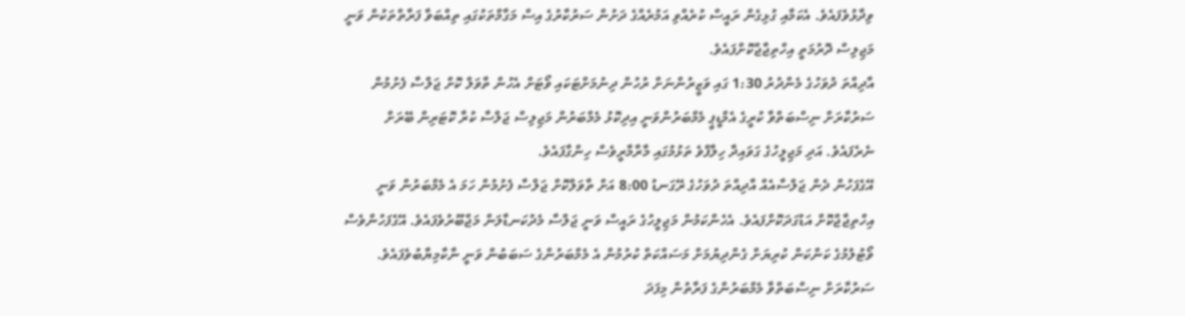ވިދާޅުވެފައެވެ. އެކަމާއި ގުޅިގެން ރައީސް ކުރެއްވި އަމުރެއްގެ ދަށުން ސަރުކާރުގެ އިސް މަގާމްތަކުގައި ތިއްބަވާ ފަރާތްތަކުން ވަނީ މަޖިލިސް ދޮރުމަތީ އިހްތިޖާޖްކޮށްފައެވެ.
އާދިއްތަ ދުވަހުގެ މެންދުރު 1:30 ގައި ވަޒީރުންނަށް ރުހުން ދިނުމަށްޓަކައި ވޯޓަށް އެހުން ތާވަލް ކޮށް ޖަލްސާ ފެށުމުން ސަރުކާރަށް ނިސްބަތްވާ ކުރީގެ އެމްޑީޕީ މެމްބަރުންވަނީ އިދިކޮޅު މެމްބަރުން މަޖިލިސް ޖަލްސާ ކުރާ ކޮޓަރިން ބޭރަށް ނެރެފައެވެ. އަދި މަޖިލީހުގެ ގަވައިދާ ހިލާފްވެ ތަޅުމުގައި މާރާމާރީވެސް ހިންގާފައެވެ.
އޭގެފަހުން ދެން ޖަލްސާއެއް އާދިއްތަ ދުވަހުގެ ރޭގަނޑު 8:00 އަށް ތާވަލްކޮށް ޖަލްސާ ފެށުމުން ހަމަ އެ މެމްބަރުން ވަނީ އިހްތިޖާޖްކޮށް އަޑުގަދަކޮށްފައެވެ. އެހެންކަމުން މަޖިލީހުގެ ރައީސް ވަނީ ޖަލްސާ މެދުކަނޑާލަން މަޖްބޫރުވެފައެވެ. އޭގެފަހުންވެސް ވޯޓުލުމުގެ ކަންކަން ކުރިޔަށް ގެންދިޔުމަށް މަސައްކަތް ކުރުމުން އެ މެމްބަރުންގެ ސަބަބުން ވަނީ ނާކާމިޔާބުވެފައެވެ.
ސަރުކާރަށް ނިސްބަތްވާ މެމްބަރުންގެ ފަރާތުން މިފަދަ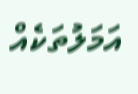އަމަލުތަކެއް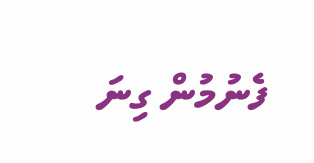ފެނުމުން ގިނަ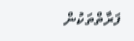ފަރާތްތަކުން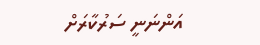އަންނަނީ ސަރުކާރަށް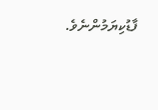ފާޑުކިޔަމުންނެވެ.